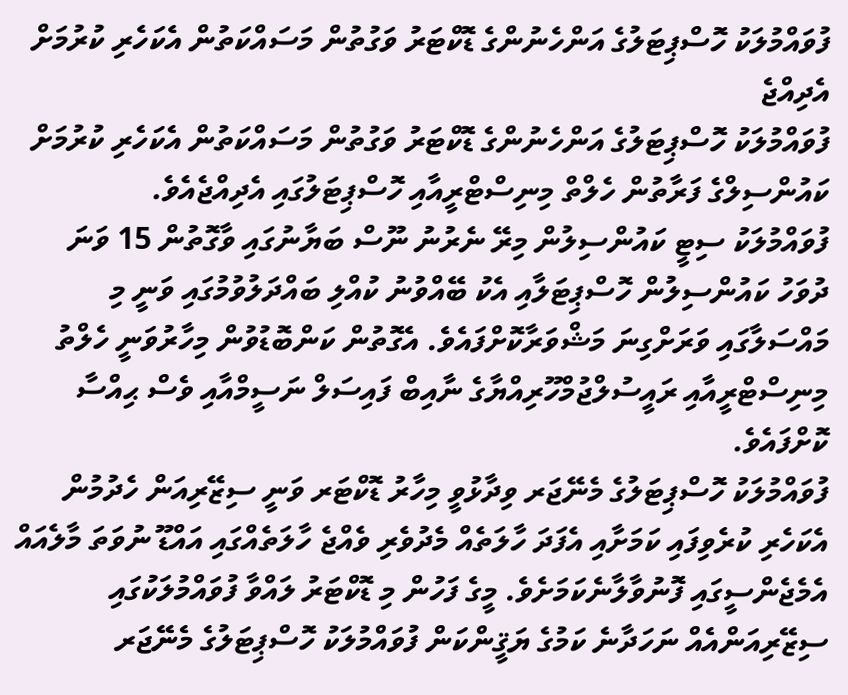ފުވައްމުލަކު ހޮސްޕިޓަލުގެ އަންހެނުންގެ ޑޮކްޓަރު ވަގުތުން މަސައްކަތުން އެކަހެރި ކުރުމަށް އެދިއްޖެ
ފުވައްމުލަކު ހޮސްޕިޓަލުގެ އަންހެނުންގެ ޑޮކްޓަރު ވަގުތުން މަސައްކަތުން އެކަހެރި ކުރުމަށް ކައުންސިލްގެ ފަރާތުން ހެލްތް މިނިސްޓްރީއާއި ހޮސްޕިޓަލުގައި އެދިއްޖެއެވެ.
ފުވައްމުލަކު ސިޓީ ކައުންސިލުން މިރޭ ނެރުނު ނޫސް ބަޔާނުގައި ވާގޮތުން 15 ވަނަ ދުވަހު ކައުންސިލުން ހޮސްޕިޓަލާއި އެކު ބޭއްވުނު ކުއްލި ބައްދަލުވުމުގައި ވަނީ މި މައްސަލާގައި ވަރަށްގިނަ މަޝްވަރާކޮށްފައެވެ. އެގޮތުން ކަންބޮޑުވުން މިހާރުވަނީ ހެލްތު މިނިސްޓްރީއާއި ރައީސުލްޖުމްހޫރިއްޔާގެ ނާއިބް ފައިސަލް ނަސީމްއާއި ވެސް ޙިއްސާ ކޮށްފައެވެ.
ފުވައްމުލަކު ހޮސްޕިޓަލުގެ މެނޭޖަރ ވިދާޅުވީ މިހާރު ޑޮކްޓަރ ވަނީ ސިޒޭރިއަން ހެދުމުން އެކަހެރި ކުރެވިފައި ކަމަށާއި އެފަދަ ހާލަތެއް މެދުވެރި ވެއްޖެ ހާލަތެއްގައި އައްޑޫ ނުވަތަ މާލެއައް އެމެޖެންސީގައި ފޮނުވާލާނެކަމަށެވެ. މީގެ ފަހުން މި ޑޮކްޓަރު ލައްވާ ފުވައްމުލަކުގައި ސިޒޭރިއަންއެއް ނަހަދާނެ ކަމުގެ ޔަޤީންކަން ފުވައްމުލަކު ހޮސްޕިޓަލުގެ މެނޭޖަރ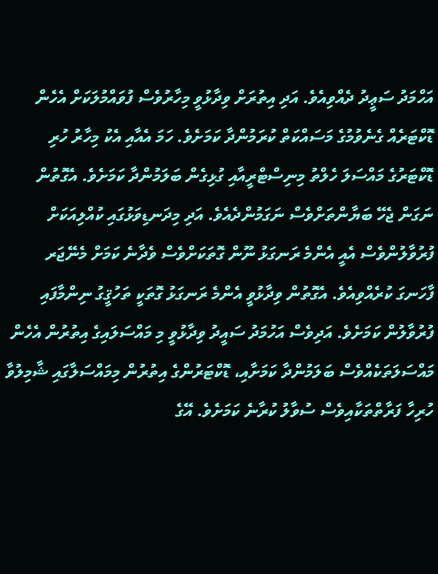އަހްމަދު ސަޢީދު ދެއްވިއެވެ. އަދި އިތުރަށް ވިދާޅުވީ މިހާރުވެސް ފުވައްމުލަކަށް އެހެން ޑޮކްޓަރެއް ގެނެވުމުގެ މަސައްކަތް ކުރަމުންދާ ކަމަށެވެ. ހަމަ އެއާއި އެކު މިހާރު ހުރި ޑޮކްޓަރުގެ މައްސަލަ ހެލްތު މިނިސްޓްރީއާއި ގުޅިގެން ބަލަމުންދާ ކަމަށެވެ. އެގޮތުން ނަގަން ޖެހޭ ބަޔާންތަށްވެސް ނަގަމުންދެއެވެ. އަދި މިދަނޑިވަޅުގައި ކުއްލިއަކަށް ފުރުވާލުންވެސް އެއީ އެންމެ ރަނގަޅު ނޫން ގޮތަކަށްވެސް ވެދާނެ ކަމަށް މެނޭޖަރ ފާހަނގަ ކުރެއްވިއެވެ. އެގޮތުން ވިދާޅުވީ އެންމެ ރަނގަޅު ގޮތަކީ ތަހުޤީގު ނިންމާފައި ފުރުވާލުން ކަމަށެވެ. އަދިވެސް އަހުމަދު ސައީދު ވިދާޅުވީ މި މައްސަލައިގެ އިތުރުން އެހެން މައްސަލަތަކެއްވެސް ބަލަމުންދާ ކަމަށާއި، ޑޮކްޓަރުންގެ އިތުރުން މިމައްސަލާގައި ޝާމިލުވާ ހުރިހާ ފަރާތްތަކާއިވެސް ސުވާލު ކުރާނެ ކަމަށެވެ. އޭގެ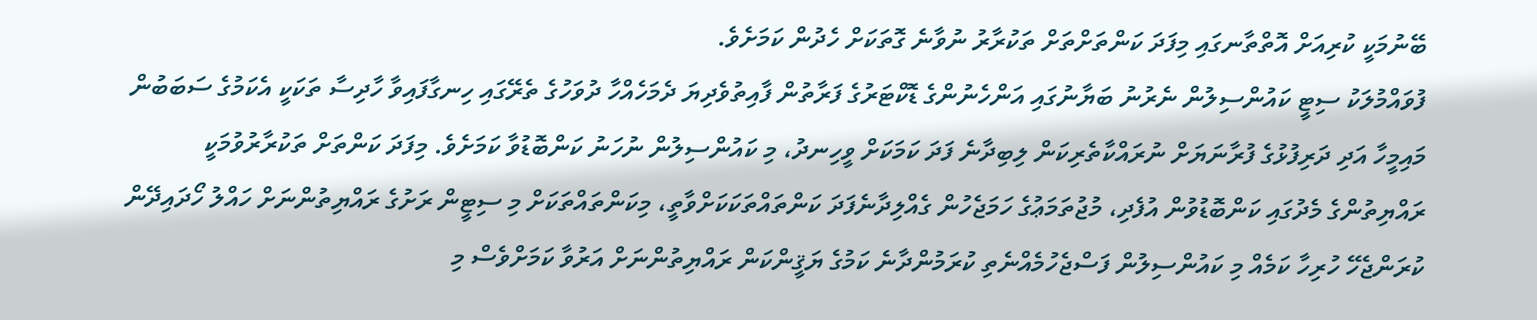ބޭނުމަކީ ކުރިއަށް އޮތްތާނގައި މިފަދަ ކަންތަށްތަށް ތަކުރާރު ނުވާނެ ގޮތަކަށް ހެދުން ކަމަށެވެ.
ފުވައްމުލަކު ސިޓީ ކައުންސިލުން ނެރުނު ބަޔާނުގައި އަންހެނުންގެ ޑޮކްޓަރުގެ ފަރާތުން ފާއިތުވެދިޔަ ދެމަހެއްހާ ދުވަހުގެ ތެރޭގައި ހިނގާފައިވާ ހާދިސާ ތަކަކީ އެކަމުގެ ސަބަބުން މައިމީހާ އަދި ދަރިފުޅުގެ ފުރާނަޔަށް ނުރައްކާތެރިކަން ލިބިދާނެ ފަދަ ކަމަކަށް ވީހިނދު، މި ކައުންސިލުން ނުހަނު ކަންބޮޑުވާ ކަމަށެވެ. މިފަދަ ކަންތަށް ތަކުރާރުވުމަކީ ރައްޔިތުންގެ މެދުގައި ކަންބޮޑުވުން އުފެދި، މުޖުތަމަޢުގެ ހަމަޖެހުން ގެއްލިދާނެފަދަ ކަންތައްތަކަކަށްވާތީ، މިކަންތައްތަކަށް މި ސިޓީން ރަށުގެ ރައްޔިތުންނަށް ހައްލު ހޯދައިދޭން ކުރަންޖެހޭ ހުރިހާ ކަމެއް މި ކައުންސިލުން ފަސްޖެހުމެއްނެތި ކުރަމުންދާނެ ކަމުގެ ޔަޤީންކަން ރައްޔިތުންނަށް އަރުވާ ކަމަށްވެސް މި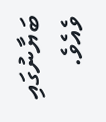ބަޔާނުގައި ވެއެވެ.